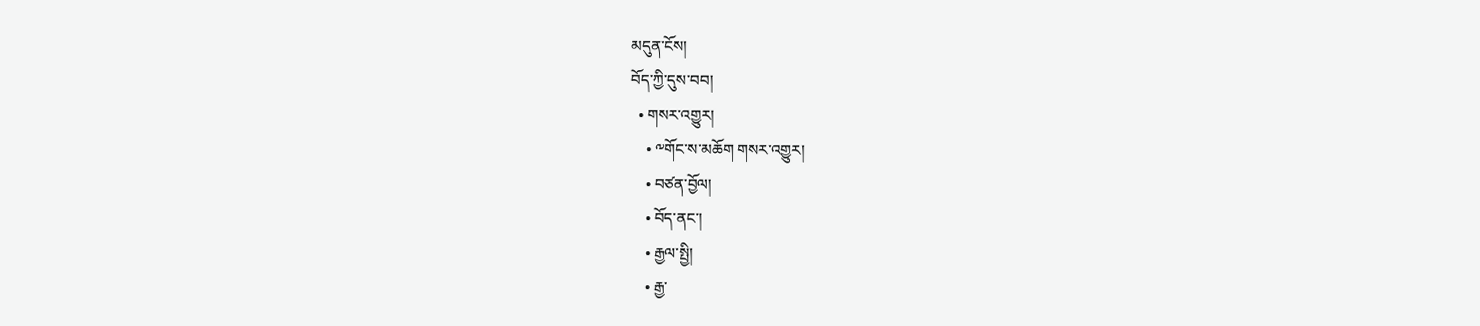མདུན་ངོས།
བོད་ཀྱི་དུས་བབ།
  • གསར་འགྱུར།
    • ༸གོང་ས་མཆོག གསར་འགྱུར།
    • བཙན་བྱོལ།
    • བོད་ནང་།
    • རྒྱལ་སྤྱི།
    • རྒྱ་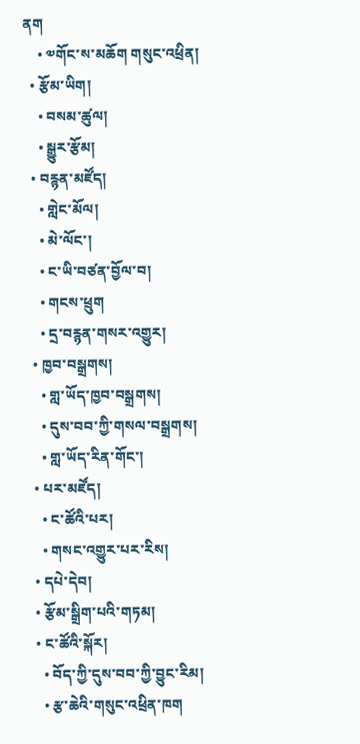ནག
    • ༧གོང་ས་མཆོག གསུང་འཕྲིན།
  • རྩོམ་ཡིག།
    • བསམ་ཚུལ།
    • སྒྱུར་རྩོམ།
  • བརྙན་མཛོད།
    • གླེང་མོལ།
    • མེ་ལོང་།
    • ང་ཡི་བཙན་བྱོལ་བ།
    • གངས་ཕྲུག
    • དྲ་བརྙན་གསར་འགྱུར།
  • ཁྱབ་བསྒྲགས།
    • གླ་ཡོད་ཁྱབ་བསྒྲགས།
    • དུས་བབ་ཀྱི་གསལ་བསྒྲགས།
    • གླ་ཡོད་རིན་གོང་།
  • པར་མཛོད།
    • ང་ཚོའི་པར།
    • གསང་འགྱུར་པར་རིས།
  • དཔེ་དེབ།
  • རྩོམ་སྒྲིག་པའི་གཏམ།
  • ང་ཚོའི་སྐོར།
    • བོད་ཀྱི་དུས་བབ་ཀྱི་བྱུང་རིམ།
    • རྩ་ཆེའི་གསུང་འཕྲིན་ཁག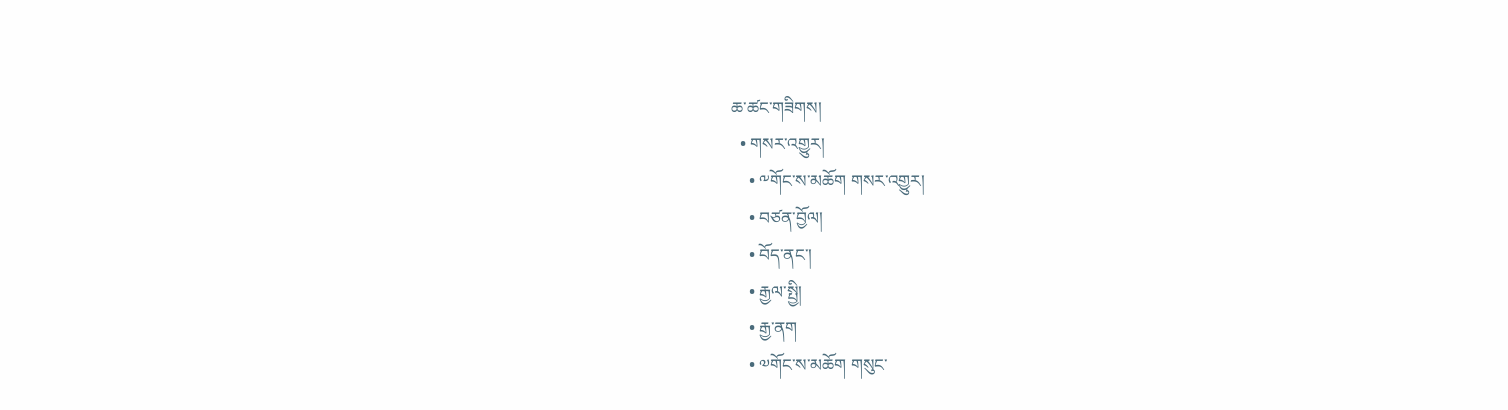ཆ་ཚང་གཟིགས།
  • གསར་འགྱུར།
    • ༸གོང་ས་མཆོག གསར་འགྱུར།
    • བཙན་བྱོལ།
    • བོད་ནང་།
    • རྒྱལ་སྤྱི།
    • རྒྱ་ནག
    • ༧གོང་ས་མཆོག གསུང་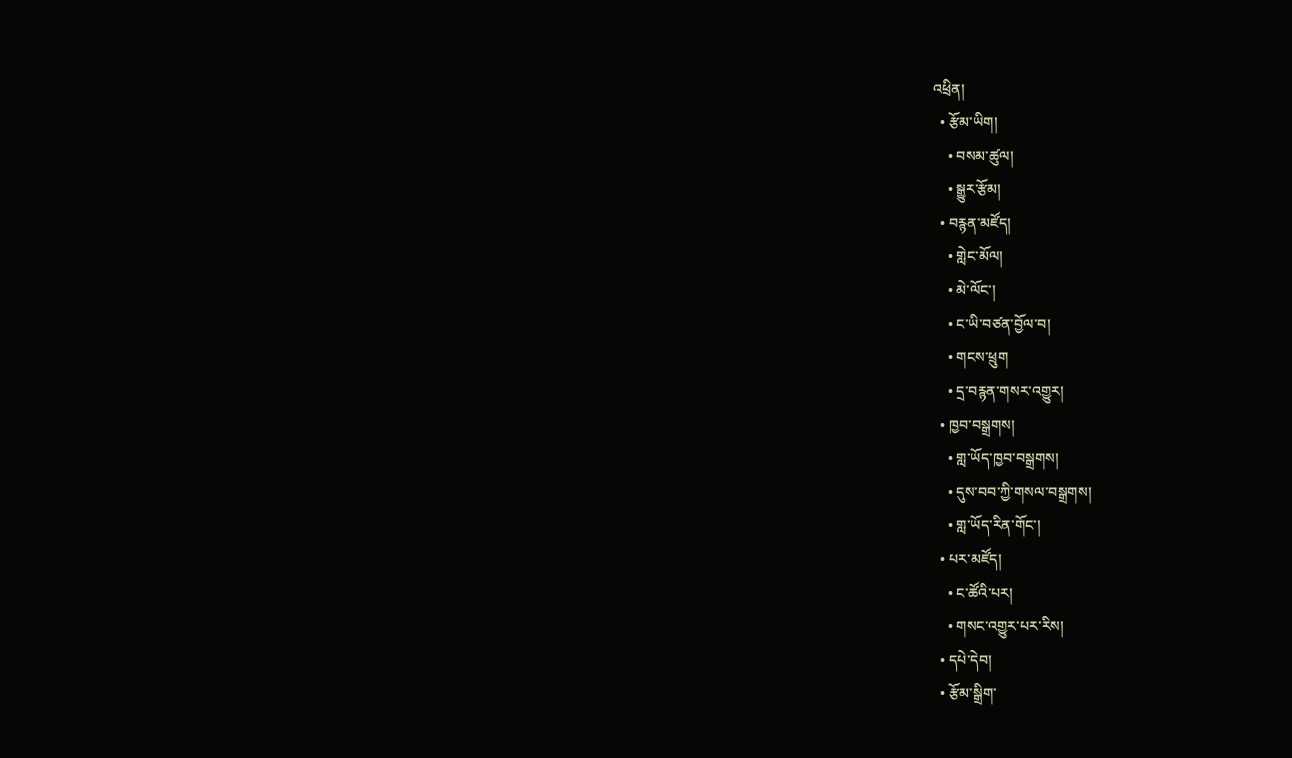འཕྲིན།
  • རྩོམ་ཡིག།
    • བསམ་ཚུལ།
    • སྒྱུར་རྩོམ།
  • བརྙན་མཛོད།
    • གླེང་མོལ།
    • མེ་ལོང་།
    • ང་ཡི་བཙན་བྱོལ་བ།
    • གངས་ཕྲུག
    • དྲ་བརྙན་གསར་འགྱུར།
  • ཁྱབ་བསྒྲགས།
    • གླ་ཡོད་ཁྱབ་བསྒྲགས།
    • དུས་བབ་ཀྱི་གསལ་བསྒྲགས།
    • གླ་ཡོད་རིན་གོང་།
  • པར་མཛོད།
    • ང་ཚོའི་པར།
    • གསང་འགྱུར་པར་རིས།
  • དཔེ་དེབ།
  • རྩོམ་སྒྲིག་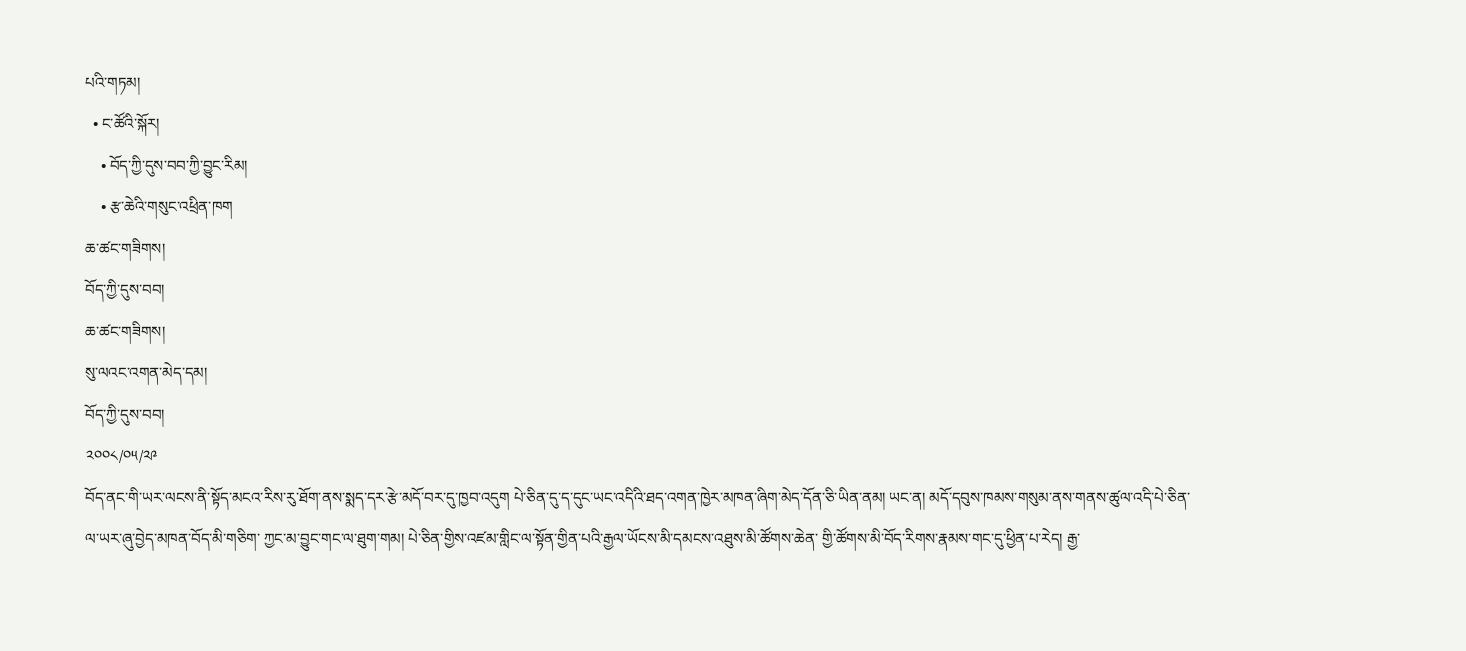པའི་གཏམ།
  • ང་ཚོའི་སྐོར།
    • བོད་ཀྱི་དུས་བབ་ཀྱི་བྱུང་རིམ།
    • རྩ་ཆེའི་གསུང་འཕྲིན་ཁག
ཆ་ཚང་གཟིགས།
བོད་ཀྱི་དུས་བབ།
ཆ་ཚང་གཟིགས།
སུ་ལའང་འགན་མེད་དམ།
བོད་ཀྱི་དུས་བབ།
༢༠༠༨/༠༥/༢༩
བོད་ནང་གི་ཡར་ལངས་ནི་སྟོད་མངའ་རིས་རུ་ཐོག་ནས་སྨད་དར་རྩེ་མདོ་བར་དུ་ཁྱབ་འདུག པེ་ཅིན་དུ་ད་དུང་ཡང་འདིའི་ཐད་འགན་ཁྱེར་མཁན་ཞིག་མེད་དོན་ཅི་ཡིན་ནམ། ཡང་ན། མདོ་དབུས་ཁམས་གསུམ་ནས་གནས་ཚུལ་འདི་པེ་ཅིན་ལ་ཡར་ཞུ་བྱེད་མཁན་བོད་མི་གཅིག་ ཀྱང་མ་བྱུང་གང་ལ་ཐུག་གམ། པེ་ཅིན་གྱིས་འཛམ་གླིང་ལ་སྟོན་གྱིན་པའི་རྒྱལ་ཡོངས་མི་དམངས་འཐུས་མི་ཚོགས་ཆེན་ གྱི་ཚོགས་མི་བོད་རིགས་རྣམས་གང་དུ་ཕྱིན་པ་རེད། རྒྱ་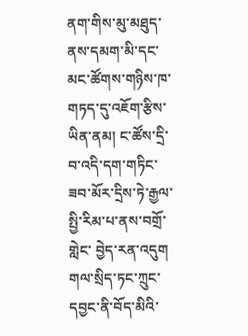ནག་གིས་མུ་མཐུད་ནས་དམག་མི་དང་མང་ཚོགས་གཉིས་ཁ་གཏད་དུ་འཇོག་རྩིས་ཡིན་ནམ། ང་ཚོས་དྲི་བ་འདི་དག་གཏིང་ཟབ་མོར་དྲིས་ཏེ་རྒྱལ་སྤྱི་རིམ་པ་ནས་བགྲོ་གླེང་ བྱེད་རན་འདུག
གལ་སྲིད་ཏང་ཀྲུང་དབྱང་ནི་བོད་མིའི་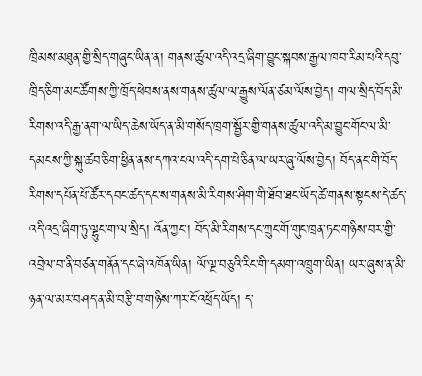ཁྲིམས་མཐུན་གྱི་སྲིད་གཞུང་ཡིན་ན། གནས་ཚུལ་འདི་འདྲ་ཞིག་བྱུང་སྐབས་རྒྱལ་ཁབ་རིམ་པའི་དབུ་ཁྲིད་ཅིག་མང་ཚོགས་ཀྱི་ཁྲོད་ཕེབས་ནས་གནས་ཚུལ་ལ་རྒྱུས་ལོན་ཙམ་ལོས་བྱེད། གལ་སྲིད་བོད་མི་རིགས་འདི་རྒྱ་ནག་ལ་ཡིད་ཆེས་ཡོད་ན་མི་གསོད་ཁྲག་སྦྱོར་གྱི་གནས་ཚུལ་འདི་མ་བྱུང་གོང་ལ་མི་དམངས་ཀྱི་སྐུ་ཚབ་ཅིག་ཕྱིན་ནས་དཀའ་ངལ་འདི་དག་པེ་ཅིན་ལ་ཡར་ཞུ་ལོས་བྱེད། བོད་ནང་གི་བོད་རིགས་དཔོན་པོ་ཚོར་དབང་ཚད་དང་ས་གནས་མི་རིགས་ཤིག་གི་ཐོབ་ཐང་ཡོད་ཚེ་གནས་སྟངས་དེ་ཚད་འདི་འདྲ་ཞིག་ཏུ་ལྷུང་ག་ལ་སྲིད། འོན་ཀྱང་། བོད་མི་རིགས་དང་ཀྲུང་གོ་གུང་ཁྲན་ཏང་གཉིས་བར་གྱི་འབྲེལ་བ་ནི་བཙན་གནོན་དང་ཞེ་འཁོན་ཡིན། ལོ་ལྔ་བཅུའི་རིང་གི་དམག་འཁྲུག་ཡིན། ཡར་ཞུས་ན་མི་ཉན་ལ་མར་བཤད་ན་མི་བརྩི་བ་གཉིས་ཀར་ངོ་འཕྲོད་ཡོད། ད་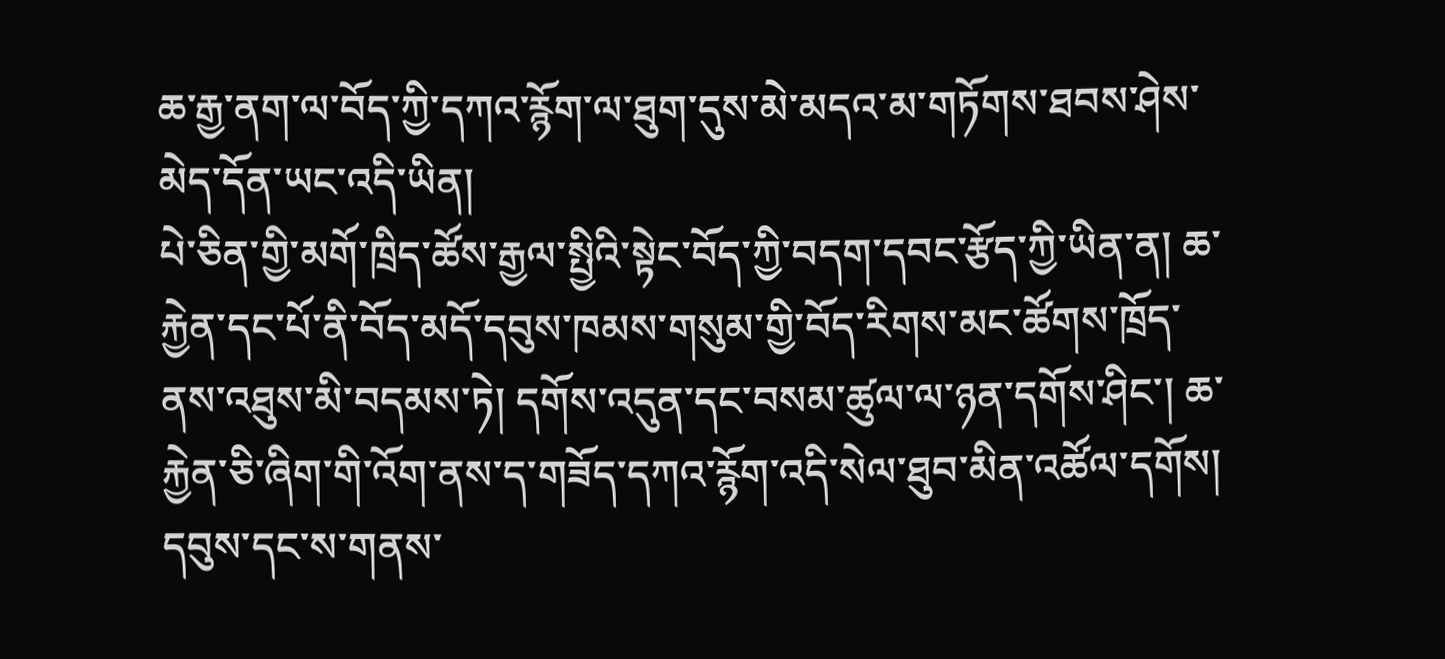ཆ་རྒྱ་ནག་ལ་བོད་ཀྱི་དཀའ་རྙོག་ལ་ཐུག་དུས་མེ་མདའ་མ་གཏོགས་ཐབས་ཤེས་མེད་དོན་ཡང་འདི་ཡིན།
པེ་ཅིན་གྱི་མགོ་ཁྲིད་ཚོས་རྒྱལ་སྤྱིའི་སྟེང་བོད་ཀྱི་བདག་དབང་རྩོད་ཀྱི་ཡིན་ན། ཆ་རྐྱེན་དང་པོ་ནི་བོད་མདོ་དབུས་ཁམས་གསུམ་གྱི་བོད་རིགས་མང་ཚོགས་ཁྲོད་ནས་འཐུས་མི་བདམས་ཏེ། དགོས་འདུན་དང་བསམ་ཚུལ་ལ་ཉན་དགོས་ཤིང་། ཆ་རྐྱེན་ཅི་ཞིག་གི་འོག་ནས་ད་གཟོད་དཀའ་རྙོག་འདི་སེལ་ཐུབ་མིན་འཚོལ་དགོས། དབུས་དང་ས་གནས་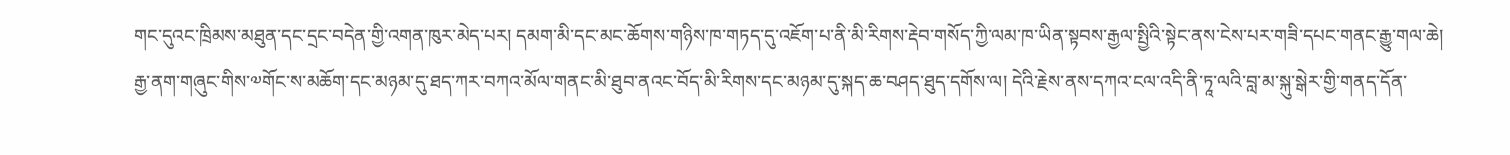གང་དུའང་ཁྲིམས་མཐུན་དང་དྲང་བདེན་གྱི་འགན་ཁུར་མེད་པར། དམག་མི་དང་མང་ཆོགས་གཉིས་ཁ་གཏད་དུ་འཇོག་པ་ནི་མི་རིགས་རྡེབ་གསོད་ཀྱི་ལམ་ཁ་ཡིན་སྟབས་རྒྱལ་སྤྱིའི་སྟེང་ནས་ངེས་པར་གཟི་དཔང་གནང་རྒྱུ་གལ་ཆེ།
རྒྱ་ནག་གཞུང་གིས་༧གོང་ས་མཆོག་དང་མཉམ་དུ་ཐད་ཀར་བཀའ་མོལ་གནང་མི་ཐུབ་ནའང་བོད་མི་རིགས་དང་མཉམ་དུ་སྐད་ཆ་བཤད་ཐུད་དགོས་ལ། དེའི་རྗེས་ནས་དཀའ་ངལ་འདི་ནི་ཏཱ་ལའི་བླ་མ་སྐུ་སྒེར་གྱི་གནད་དོན་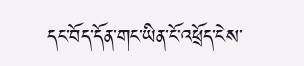དང་བོད་དོན་གང་ཡིན་ངོ་འཕྲོད་ངེས་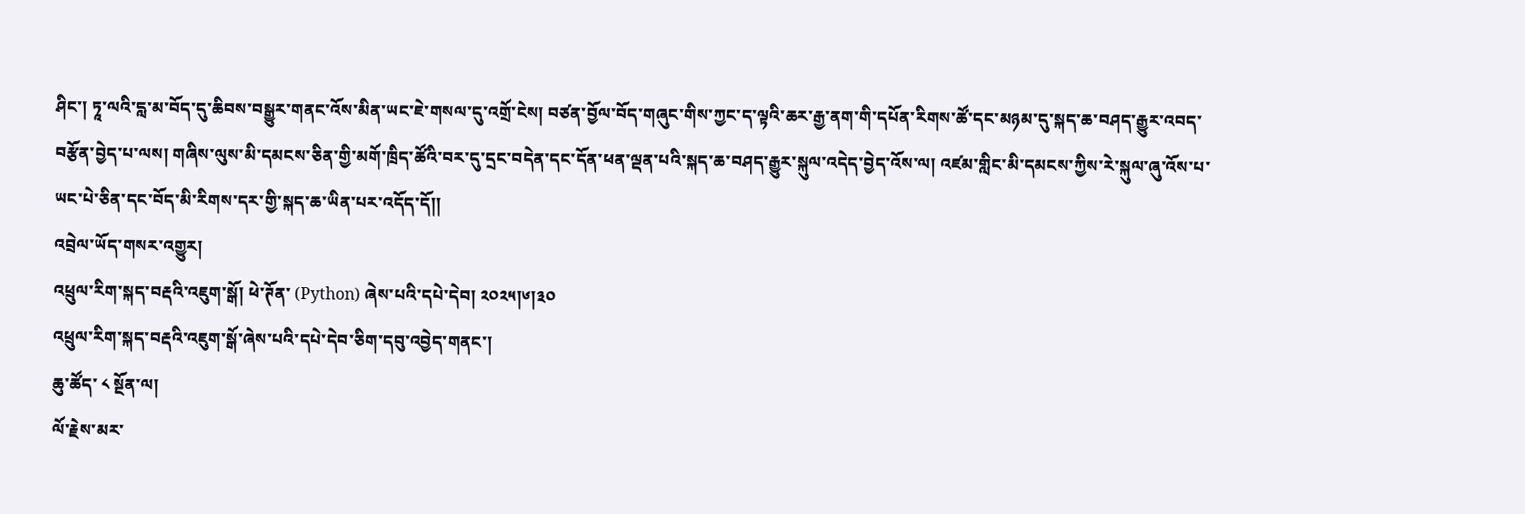ཤིང་། ཏཱ་ལའི་དླ་མ་བོད་དུ་ཆིབས་བསྒྱུར་གནང་འོས་མིན་ཡང་ཇེ་གསལ་དུ་འགྲོ་ངེས། བཙན་བྱོལ་བོད་གཞུང་གིས་ཀྱང་ད་ལྟའི་ཆར་རྒྱ་ནག་གི་དཔོན་རིགས་ཚོ་དང་མཉམ་དུ་སྐད་ཆ་བཤད་རྒྱུར་འབད་བརྩོན་བྱེད་པ་ལས། གཞིས་ལུས་མི་དམངས་ཅིན་གྱི་མགོ་ཁྲིད་ཚོའི་བར་དུ་དྲང་བདེན་དང་དོན་ཕན་ལྡན་པའི་སྐད་ཆ་བཤད་རྒྱུར་སྐུལ་འདེད་བྱེད་འོས་ལ། འཛམ་གླིང་མི་དམངས་ཀྱིས་རེ་སྐུལ་ཞུ་འོས་པ་ཡང་པེ་ཅིན་དང་བོད་མི་རིགས་དར་གྱི་སྐད་ཆ་ཡིན་པར་འདོད་དོ།།
འབྲེལ་ཡོད་གསར་འགྱུར།
འཕྲུལ་རིག་སྐད་བརྡའི་འཇུག་སྒོ། ཕེ་ཊོན་ (Python) ཞེས་པའི་དཔེ་དེབ། ༢༠༢༥།༦།༣༠
འཕྲུལ་རིག་སྐད་བརྡའི་འཇུག་སྒོ་ཞེས་པའི་དཔེ་དེབ་ཅིག་དབུ་འབྱེད་གནང་།
ཆུ་ཚོད་ ༨ སྔོན་ལ།
ལོ་རྗེས་མར་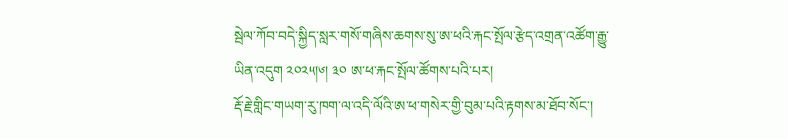སྦེལ་ཀོབ་བདེ་སྐྱིད་སླར་གསོ་གཞིས་ཆགས་སུ་ཨ་ཕའི་རྐང་སྤོལ་རྩེད་འགྲན་འཚོག་རྒྱུ་ཡིན་འདུག ༢༠༢༥།༦། ༣༠ ཨ་ཕ་རྐང་སྤོལ་ཚོགས་པའི་པར།
རྡོ་རྗེ་གླིང་གཡག་རུ་ཁག་ལ་འདི་ལོའི་ཨ་ཕ་གསེར་གྱི་བུམ་པའི་རྟགས་མ་ཐོབ་སོང་།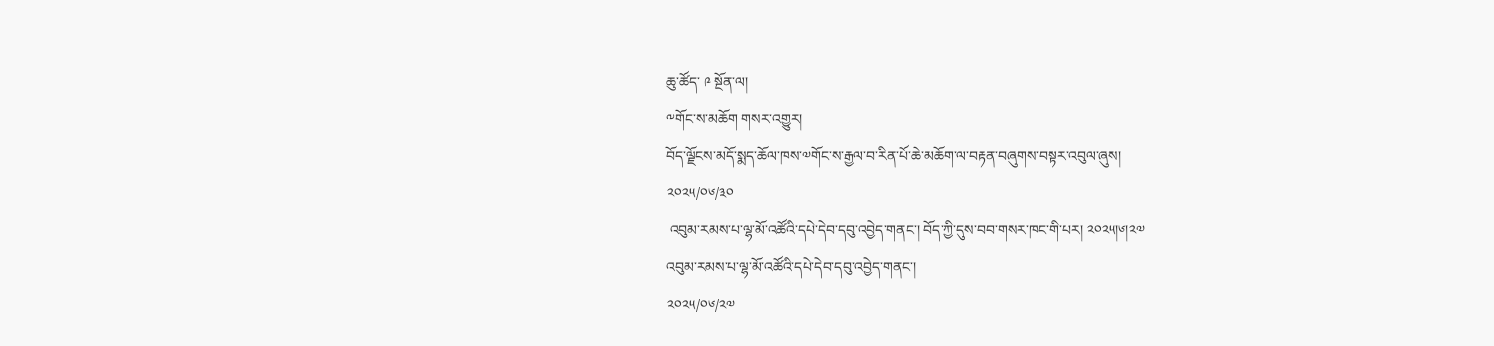ཆུ་ཚོད་ ༩ སྔོན་ལ།
༸གོང་ས་མཆོག གསར་འགྱུར།
བོད་ལྗོངས་མདོ་སྨད་ཆོལ་ཁས་༧གོང་ས་རྒྱལ་བ་རིན་པོ་ཆེ་མཆོག་ལ་བརྟན་བཞུགས་བསྟར་འབུལ་ཞུས།
༢༠༢༥/༠༦/༣༠
 འབུམ་རམས་པ་ལྷ་མོ་འཚོའི་དཔེ་དེབ་དབུ་འབྱེད་གནང་། བོད་ཀྱི་དུས་བབ་གསར་ཁང་གི་པར། ༢༠༢༥།༦།༢༧
འབུམ་རམས་པ་ལྷ་མོ་འཚོའི་དཔེ་དེབ་དབུ་འབྱེད་གནང་།
༢༠༢༥/༠༦/༢༧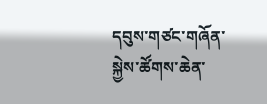དབུས་གཙང་གཞོན་སྐྱེས་ཚོགས་ཆེན་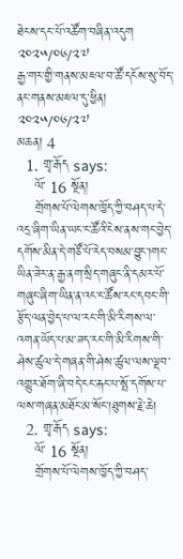ཐེངས་དང་པོ་འཚོག་བཞིན་འདུག
༢༠༢༥/༠༦/༢༧
རྒྱ་གར་གྱི་གནས་མཇལ་བ་ཚོ་དངོས་སུ་བོད་ནང་གནས་མཇལ་དུ་ཕྱིན།
༢༠༢༥/༠༦/༢༧
མཆན། 4
  1. གྲྭ་རྒོད says:
    ལོ་ 16 སྔོན།
    གྲོགས་པོ་ལེགས་ཁྱོད་ཀྱི་བཤད་པ་དེ་འདྲ་ཞིག་ཡིན་ཡང་ང་ཚོའི་ངེས་ནས་གང་བྱེད་དགོས་མིན་དེ་གཙོ་པོ་རེད་བསམ་བྱུང་།གང་ཡིན་ཟེར་ན་རྒྱ་ནག་སྲིད་གཞུང་ནི་དམར་པོ་གཞུང་ཞིག་ཡིན་ན་འང་ང་ཚོས་རང་དབང་གི་རྩོད་ལན་བྱེད་པ་ལ་རང་གི་མི་རིགས་ལ་འགན་ཡོད་པ་མ་ཟད་རང་གི་མི་རིགས་གི་ཤེས་ཚུལ་དེ་གཞན་གི་ཤེས་ཚུལ་ལས་ལྡབ་འགྱུར་ཐོག་ཞི་བདེ་ངང་རྐང་པ་སྤོ་དགོས་པ་ལས་གཞན་མཐོང་མ་སོང་།ཐུགས་རྗེ་ཆེ།
  2. གྲྭ་རྒོད says:
    ལོ་ 16 སྔོན།
    གྲོགས་པོ་ལེགས་ཁྱོད་ཀྱི་བཤད་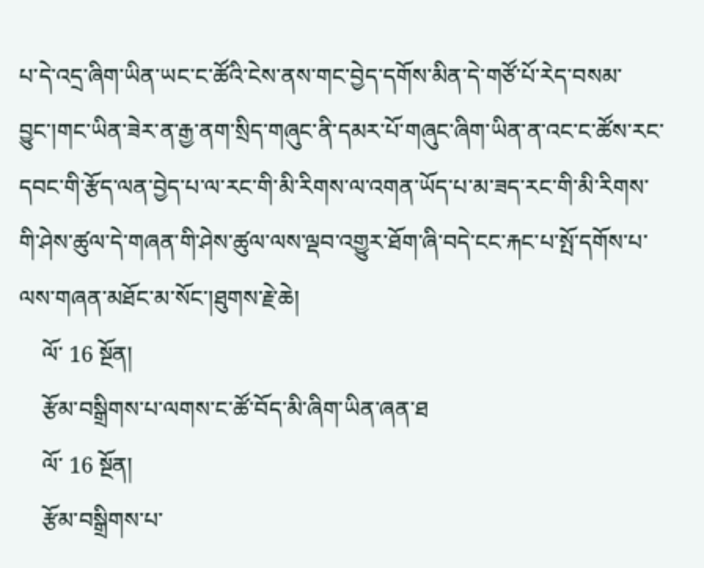པ་དེ་འདྲ་ཞིག་ཡིན་ཡང་ང་ཚོའི་ངེས་ནས་གང་བྱེད་དགོས་མིན་དེ་གཙོ་པོ་རེད་བསམ་བྱུང་།གང་ཡིན་ཟེར་ན་རྒྱ་ནག་སྲིད་གཞུང་ནི་དམར་པོ་གཞུང་ཞིག་ཡིན་ན་འང་ང་ཚོས་རང་དབང་གི་རྩོད་ལན་བྱེད་པ་ལ་རང་གི་མི་རིགས་ལ་འགན་ཡོད་པ་མ་ཟད་རང་གི་མི་རིགས་གི་ཤེས་ཚུལ་དེ་གཞན་གི་ཤེས་ཚུལ་ལས་ལྡབ་འགྱུར་ཐོག་ཞི་བདེ་ངང་རྐང་པ་སྤོ་དགོས་པ་ལས་གཞན་མཐོང་མ་སོང་།ཐུགས་རྗེ་ཆེ།
    ལོ་ 16 སྔོན།
    རྩོམ་བསྒྲིགས་པ་ལགས་ང་ཚོ་བོད་མི་ཞིག་ཡིན་ཞན་ཐ
    ལོ་ 16 སྔོན།
    རྩོམ་བསྒྲིགས་པ་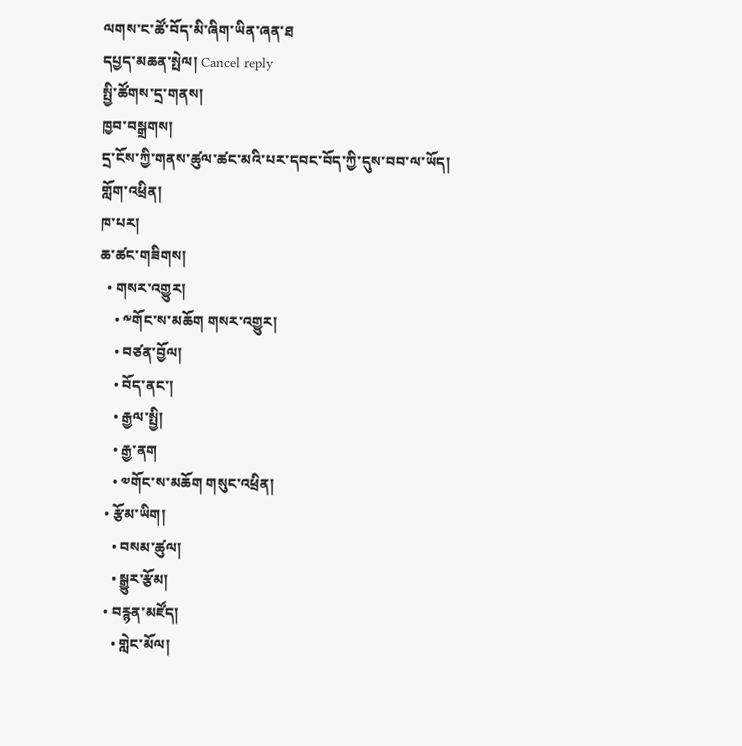ལགས་ང་ཚོ་བོད་མི་ཞིག་ཡིན་ཞན་ཐ
དཔྱད་མཆན་སྤེལ། Cancel reply
སྤྱི་ཚོགས་དྲ་གནས།
ཁྱབ་བསྒྲགས།
དྲ་ངོས་ཀྱི་གནས་ཚུལ་ཚང་མའི་པར་དབང་བོད་ཀྱི་དུས་བབ་ལ་ཡོད།
གློག་འཕྲིན།
ཁ་པར།
ཆ་ཚང་གཟིགས།
  • གསར་འགྱུར།
    • ༸གོང་ས་མཆོག གསར་འགྱུར།
    • བཙན་བྱོལ།
    • བོད་ནང་།
    • རྒྱལ་སྤྱི།
    • རྒྱ་ནག
    • ༧གོང་ས་མཆོག གསུང་འཕྲིན།
  • རྩོམ་ཡིག།
    • བསམ་ཚུལ།
    • སྒྱུར་རྩོམ།
  • བརྙན་མཛོད།
    • གླེང་མོལ།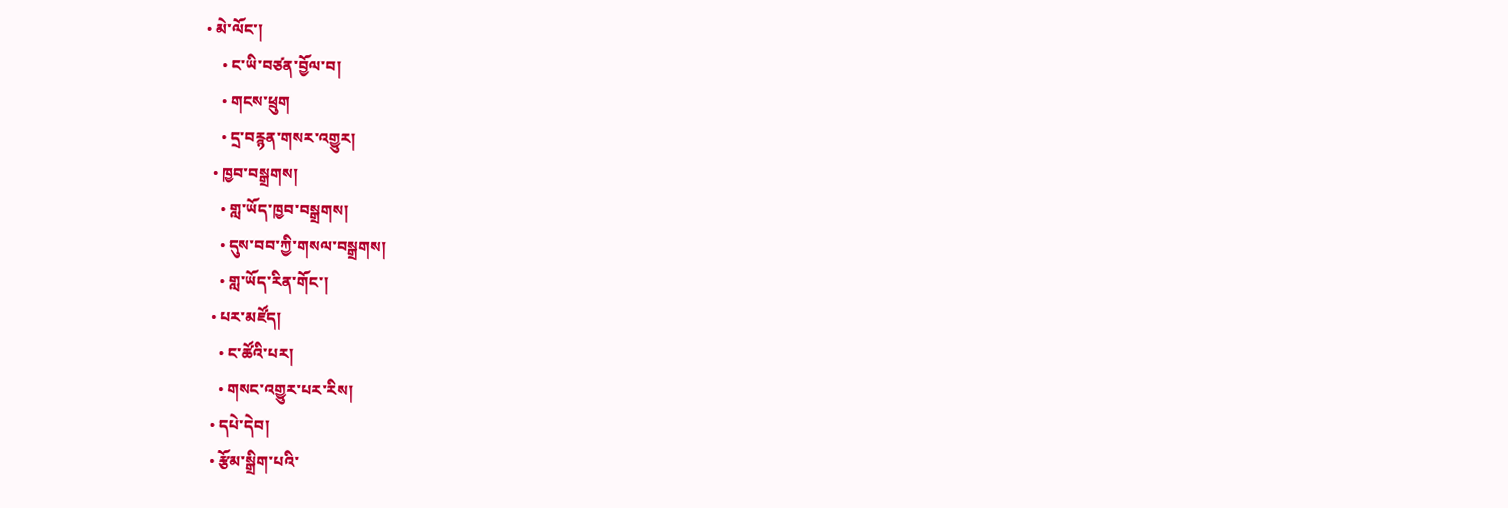• མེ་ལོང་།
    • ང་ཡི་བཙན་བྱོལ་བ།
    • གངས་ཕྲུག
    • དྲ་བརྙན་གསར་འགྱུར།
  • ཁྱབ་བསྒྲགས།
    • གླ་ཡོད་ཁྱབ་བསྒྲགས།
    • དུས་བབ་ཀྱི་གསལ་བསྒྲགས།
    • གླ་ཡོད་རིན་གོང་།
  • པར་མཛོད།
    • ང་ཚོའི་པར།
    • གསང་འགྱུར་པར་རིས།
  • དཔེ་དེབ།
  • རྩོམ་སྒྲིག་པའི་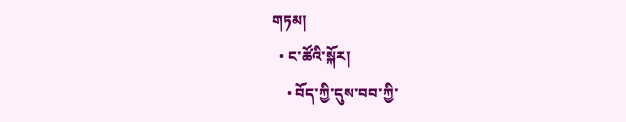གཏམ།
  • ང་ཚོའི་སྐོར།
    • བོད་ཀྱི་དུས་བབ་ཀྱི་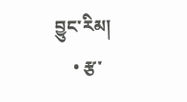བྱུང་རིམ།
    • རྩ་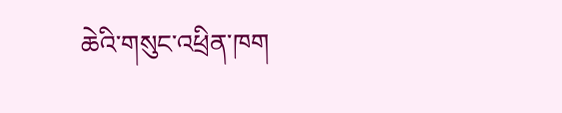ཆེའི་གསུང་འཕྲིན་ཁག